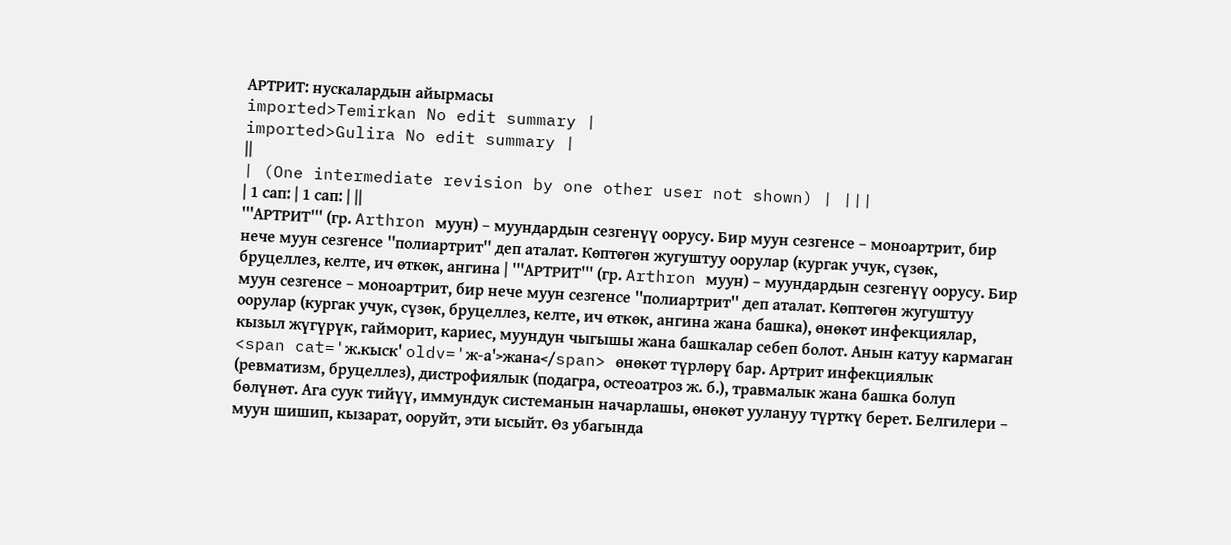АРТРИТ: нускалардын айырмасы
imported>Temirkan No edit summary |
imported>Gulira No edit summary |
||
| (One intermediate revision by one other user not shown) | |||
| 1 сап: | 1 сап: | ||
'''АРТРИТ''' (гр. Arthron муун) – муундардын сезгенүү оорусу. Бир муун сезгенсе – моноартрит, бир нече муун сезгенсе ''полиартрит'' деп аталат. Көптөгөн жугуштуу оорулар (кургак учук, сүзөк, бруцеллез, келте, ич өткөк, ангина | '''АРТРИТ''' (гр. Arthron муун) – муундардын сезгенүү оорусу. Бир муун сезгенсе – моноартрит, бир нече муун сезгенсе ''полиартрит'' деп аталат. Көптөгөн жугуштуу оорулар (кургак учук, сүзөк, бруцеллез, келте, ич өткөк, ангина жана башка), өнөкөт инфекциялар, кызыл жүгүрүк, гайморит, кариес, муундун чыгышы жана башкалар себеп болот. Анын катуу кармаган <span cat='ж.кыск' oldv='ж-а'>жана</span> өнөкөт түрлөрү бар. Артрит инфекциялык (ревматизм, бруцеллез), дистрофиялык (подагра, остеоатроз ж. б.), травмалык жана башка болуп бөлүнөт. Ага суук тийүү, иммундук системанын начарлашы, өнөкөт уулануу түрткү берет. Белгилери – муун шишип, кызарат, ооруйт, эти ысыйт. Өз убагында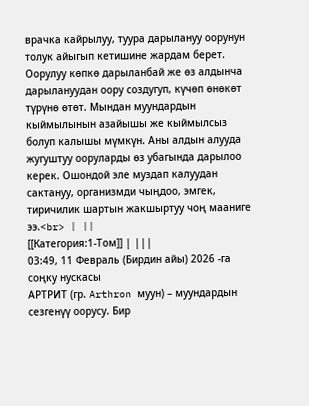врачка кайрылуу, туура дарылануу оорунун толук айыгып кетишине жардам берет. Оорулуу көпкө дарыланбай же өз алдынча дарылануудан оору создугуп, күчөп өнөкөт түрүнө өтөт. Мындан муундардын кыймылынын азайышы же кыймылсыз болуп калышы мүмкүн. Аны алдын алууда жугуштуу ооруларды өз убагында дарылоо керек. Ошондой эле муздап калуудан сактануу, организмди чыңдоо, эмгек, тиричилик шартын жакшыртуу чоң мааниге ээ.<br> | ||
[[Категория:1-Том]] | |||
03:49, 11 Февраль (Бирдин айы) 2026 -га соңку нускасы
АРТРИТ (гр. Arthron муун) – муундардын сезгенүү оорусу. Бир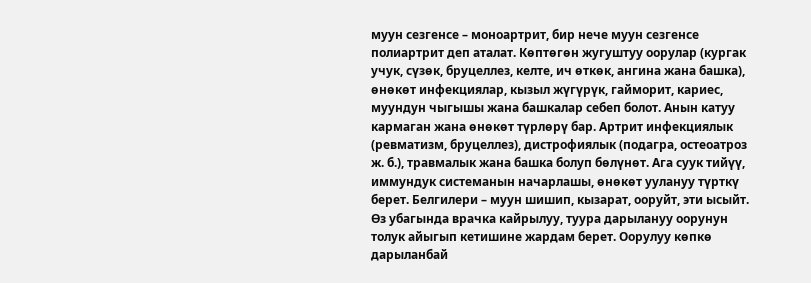муун сезгенсе – моноартрит, бир нече муун сезгенсе полиартрит деп аталат. Көптөгөн жугуштуу оорулар (кургак учук, сүзөк, бруцеллез, келте, ич өткөк, ангина жана башка), өнөкөт инфекциялар, кызыл жүгүрүк, гайморит, кариес, муундун чыгышы жана башкалар себеп болот. Анын катуу кармаган жана өнөкөт түрлөрү бар. Артрит инфекциялык (ревматизм, бруцеллез), дистрофиялык (подагра, остеоатроз ж. б.), травмалык жана башка болуп бөлүнөт. Ага суук тийүү, иммундук системанын начарлашы, өнөкөт уулануу түрткү берет. Белгилери – муун шишип, кызарат, ооруйт, эти ысыйт. Өз убагында врачка кайрылуу, туура дарылануу оорунун толук айыгып кетишине жардам берет. Оорулуу көпкө дарыланбай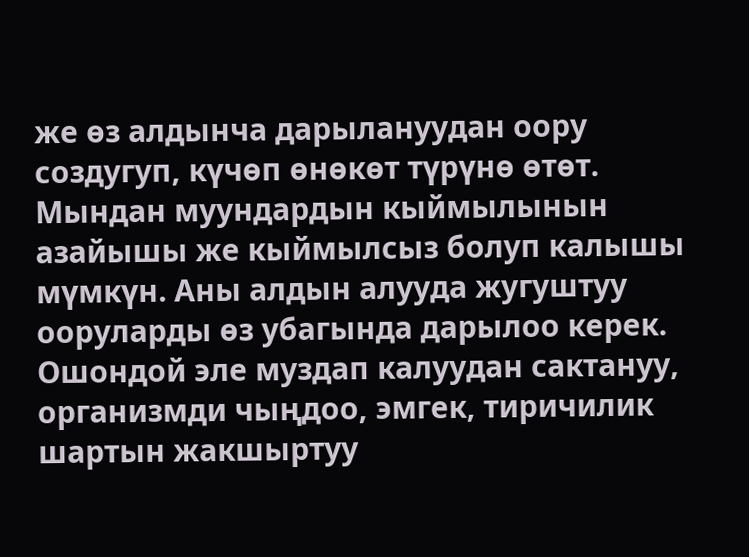же өз алдынча дарылануудан оору создугуп, күчөп өнөкөт түрүнө өтөт. Мындан муундардын кыймылынын азайышы же кыймылсыз болуп калышы мүмкүн. Аны алдын алууда жугуштуу ооруларды өз убагында дарылоо керек. Ошондой эле муздап калуудан сактануу, организмди чыңдоо, эмгек, тиричилик шартын жакшыртуу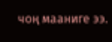чоң мааниге ээ.